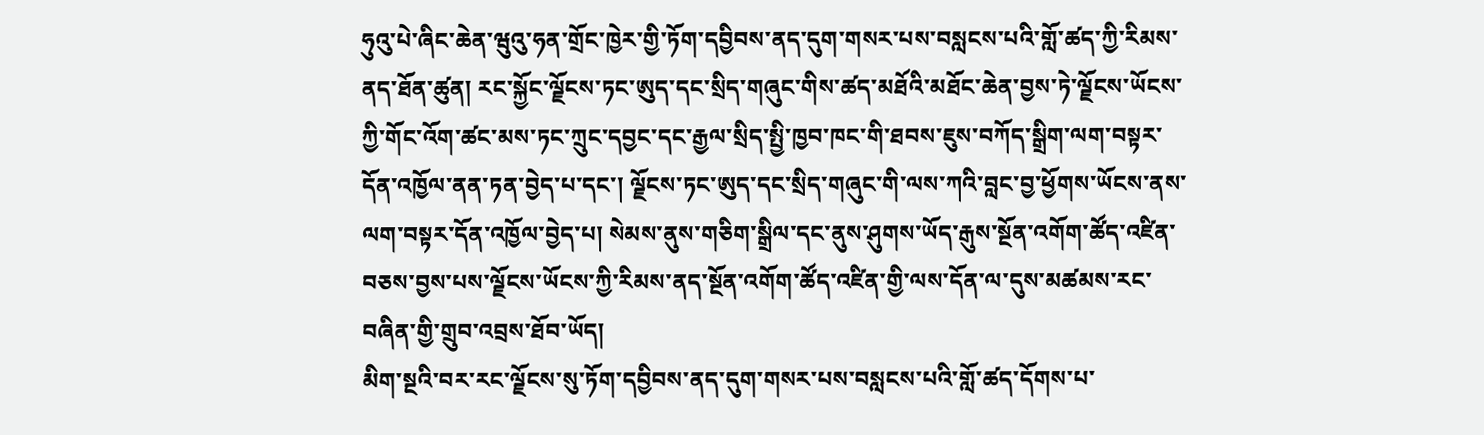ཧུའུ་པེ་ཞིང་ཆེན་ཝུའུ་ཧན་གྲོང་ཁྱེར་གྱི་ཏོག་དབྱིབས་ནད་དུག་གསར་པས་བསླངས་པའི་གློ་ཚད་ཀྱི་རིམས་ནད་ཐོན་ཚུན། རང་སྐྱོང་ལྗོངས་ཏང་ཨུད་དང་སྲིད་གཞུང་གིས་ཚད་མཐོའི་མཐོང་ཆེན་བྱས་ཏེ་ལྗོངས་ཡོངས་ཀྱི་གོང་འོག་ཚང་མས་ཏང་ཀྲུང་དབྱང་དང་རྒྱལ་སྲིད་སྤྱི་ཁྱབ་ཁང་གི་ཐབས་ཇུས་བཀོད་སྒྲིག་ལག་བསྟར་དོན་འཁྱོལ་ནན་ཏན་བྱེད་པ་དང་། ལྗོངས་ཏང་ཨུད་དང་སྲིད་གཞུང་གི་ལས་ཀའི་བླང་བྱ་ཕྱོགས་ཡོངས་ནས་ལག་བསྟར་དོན་འཁྱོལ་བྱེད་པ། སེམས་ནུས་གཅིག་སྒྲིལ་དང་ནུས་ཤུགས་ཡོད་རྒུས་སྔོན་འགོག་ཚོད་འཛིན་བཅས་བྱས་པས་ལྗོངས་ཡོངས་ཀྱི་རིམས་ནད་སྔོན་འགོག་ཚོད་འཛིན་གྱི་ལས་དོན་ལ་དུས་མཚམས་རང་བཞིན་གྱི་གྲུབ་འབྲས་ཐོབ་ཡོད།
མིག་སྔའི་བར་རང་ལྗོངས་སུ་ཏོག་དབྱིབས་ནད་དུག་གསར་པས་བསླངས་པའི་གློ་ཚད་དོགས་པ་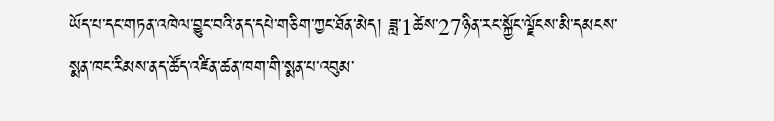ཡོད་པ་དང་གཏན་འཁེལ་བྱུང་བའི་ནད་དཔེ་གཅིག་ཀྱང་ཐོན་མེད། ཟླ་1ཚེས་27ཉིན་རང་སྐྱོང་ལྗོངས་མི་དམངས་སྨན་ཁང་རིམས་ནད་ཚོད་འཛིན་ཚན་ཁག་གི་སྨན་པ་འབུམ་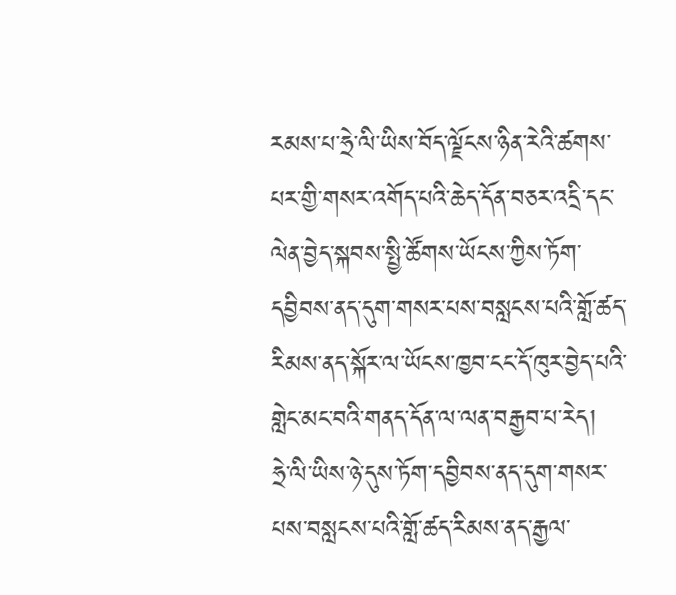རམས་པ་ཧྲེ་ལི་ཡིས་བོད་ལྗོངས་ཉིན་རེའི་ཚགས་པར་གྱི་གསར་འགོད་པའི་ཆེད་དོན་བཅར་འདྲི་དང་ལེན་བྱེད་སྐབས་སྤྱི་ཚོགས་ཡོངས་ཀྱིས་ཏོག་དབྱིབས་ནད་དུག་གསར་པས་བསླངས་པའི་གློ་ཚད་རིམས་ནད་སྐོར་ལ་ཡོངས་ཁྱབ་ངང་དོ་ཁུར་བྱེད་པའི་གླེང་མང་བའི་གནད་དོན་ལ་ལན་བརྒྱབ་པ་རེད།
ཧྲེ་ལི་ཡིས་ཉེ་དུས་ཏོག་དབྱིབས་ནད་དུག་གསར་པས་བསླངས་པའི་གློ་ཚད་རིམས་ནད་རྒྱལ་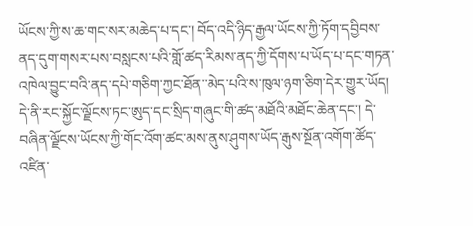ཡོངས་ཀྱི་ས་ཆ་གང་སར་མཆེད་པ་དང་། བོད་འདི་ཉིད་རྒྱལ་ཡོངས་ཀྱི་ཏོག་དབྱིབས་ནད་དུག་གསར་པས་བསླངས་པའི་གློ་ཚད་རིམས་ནད་ཀྱི་དོགས་པ་ཡོད་པ་དང་གཏན་འཁེལ་བྱུང་བའི་ནད་དཔེ་གཅིག་ཀྱང་ཐོན་་མེད་པའི་ས་ཁུལ་ཉག་ཅིག་དེར་གྱུར་ཡོད། དེ་ནི་རང་སྐྱོང་ལྗོངས་ཏང་ཨུད་དང་སྲིད་གཞུང་གི་ཚད་མཐོའི་མཐོང་ཆེན་དང་། དེ་བཞིན་ལྗོངས་ཡོངས་ཀྱི་གོང་འོག་ཚང་མས་ནུས་ཤུགས་ཡོད་རྒུས་སྔོན་འགོག་ཚོད་འཛིན་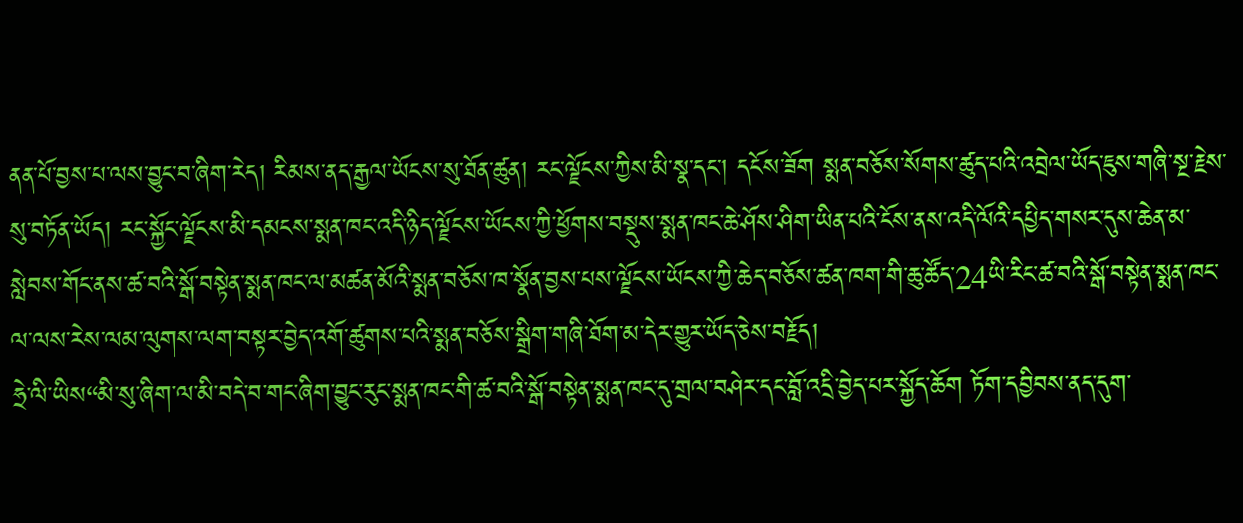ནན་པོ་བྱས་པ་ལས་བྱུང་བ་ཞིག་རེད། རིམས་ནད་རྒྱལ་ཡོངས་སུ་ཐོན་ཚུན། རང་ལྗོངས་ཀྱིས་མི་སྣ་དང་། དངོས་ཟོག སྨན་བཅོས་སོགས་ཚུད་པའི་འབྲེལ་ཡོད་ཇུས་གཞི་སྔ་རྗེས་སུ་བཏོན་ཡོད། རང་སྐྱོང་ལྗོངས་མི་དམངས་སྨན་ཁང་འདི་ཉིད་ལྗོངས་ཡོངས་ཀྱི་ཕྱོགས་བསྡུས་སྨན་ཁང་ཆེ་ཤོས་ཤིག་ཡིན་པའི་ངོས་ནས་འདི་ལོའི་དཔྱིད་གསར་དུས་ཆེན་མ་སླེབས་གོང་ནས་ཚ་བའི་སྒོ་བསྟེན་སྨན་ཁང་ལ་མཚན་མོའི་སྨན་བཅོས་ཁ་སྣོན་བྱས་པས་ལྗོངས་ཡོངས་ཀྱི་ཆེད་བཅོས་ཚན་ཁག་གི་ཆུ་ཚོད་24ཡི་རིང་ཚ་བའི་སྒོ་བསྟེན་སྨན་ཁང་ལ་ལས་རེས་ལམ་ལུགས་ལག་བསྟར་བྱེད་འགོ་ཚུགས་པའི་སྨན་བཅོས་སྒྲིག་གཞི་ཐོག་མ་དེར་གྱུར་ཡོད་ཅེས་བརྗོད།
ཧྲེ་ལི་ཡིས“མི་སུ་ཞིག་ལ་མི་བདེ་བ་གང་ཞིག་བྱུང་རུང་སྨན་ཁང་གི་ཚ་བའི་སྒོ་བསྟེན་སྨན་ཁང་དུ་གྲལ་བཤེར་དང་བློ་འདྲི་བྱེད་པར་སྐྱོད་ཆོག ཏོག་དབྱིབས་ནད་དུག་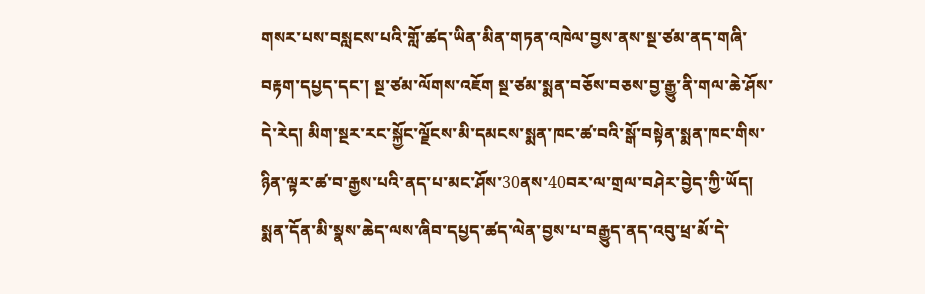གསར་པས་བསླངས་པའི་གློ་ཚད་ཡིན་མིན་གཏན་འཁེལ་བྱས་ནས་སྔ་ཙམ་ནད་གཞི་བརྟག་དཔྱད་དང་། སྔ་ཙམ་ལོགས་འཇོག སྔ་ཙམ་སྨན་བཅོས་བཅས་བྱ་རྒྱུ་ནི་གལ་ཆེ་ཤོས་དེ་རེད། མིག་སྔར་རང་སྐྱོང་ལྗོངས་མི་དམངས་སྨན་ཁང་ཚ་བའི་སྒོ་བསྟེན་སྨན་ཁང་གིས་ཉིན་ལྟར་ཚ་བ་རྒྱས་པའི་ནད་པ་མང་ཤོས་30ནས་40བར་ལ་གྲལ་བཤེར་བྱེད་ཀྱི་ཡོད། སྨན་དོན་མི་སྣས་ཆེད་ལས་ཞིབ་དཔྱད་ཚད་ལེན་བྱས་པ་བརྒྱུད་ནད་འབུ་ཕྲ་མོ་དེ་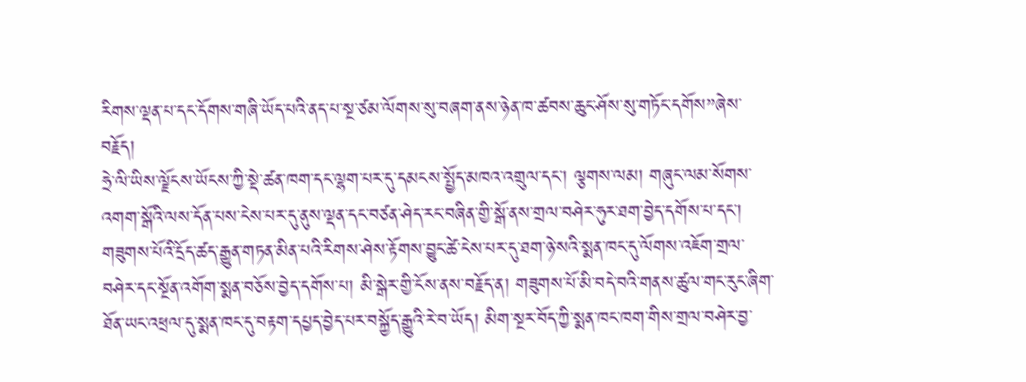རིགས་ལྡན་པ་དང་དོགས་གཞི་ཡོད་པའི་ནད་པ་སྔ་ཙམ་ལོགས་སུ་བཞག་ནས་ཉེན་ཁ་ཚབས་ཆུང་ཤོས་སུ་གཏོང་དགོས”ཞེས་བརྗོད།
ཧྲེ་ལི་ཡིས་ལྗོངས་ཡོངས་ཀྱི་སྡེ་ཚན་ཁག་དང་ལྷག་པར་དུ་དམངས་སྤྱོད་མཁའ་འགྲུལ་དང་། ལྕགས་ལམ། གཞུང་ལམ་སོགས་འགག་སྒོའི་ལས་དོན་པས་ངེས་པར་དུ་ནུས་ལྡན་དང་བཙན་ཤེད་རང་བཞིན་གྱི་སྒོ་ནས་གྲལ་བཤེར་ཧུར་ཐག་བྱེད་དགོས་པ་དང་། གཟུགས་པོའི་དྲོད་ཚད་རྒྱུན་གཏན་མིན་པའི་རིགས་ཤེས་རྟོགས་བྱུང་ཚེ་ངེས་པར་དུ་ཐག་ཉེ་སའི་སྨན་ཁང་དུ་ལོགས་འཇོག་གྲལ་བཤེར་དང་སྔོན་འགོག་སྨན་བཅོས་བྱེད་དགོས་པ། མི་སྒེར་གྱི་ངོས་ནས་བརྗོད་ན། གཟུགས་པོ་མི་བདེ་བའི་གནས་ཚུལ་གང་རུང་ཞིག་ཐོན་ཡང་འཕྲལ་དུ་སྨན་ཁང་དུ་བརྟག་དཔྱད་བྱེད་པར་བསྐྱོད་རྒྱུའི་རེ་བ་ཡོད། མིག་སྔར་བོད་ཀྱི་སྨན་ཁང་ཁག་གིས་གྲལ་བཤེར་བྱ་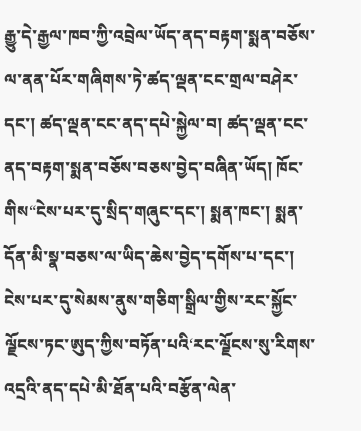རྒྱུ་དེ་རྒྱལ་ཁབ་ཀྱི་འབྲེལ་ཡོད་ནད་བརྟག་སྨན་བཅོས་ལ་ནན་པོར་གཞིགས་ཏེ་ཚད་ལྡན་ངང་གྲལ་བཤེར་དང་། ཚད་ལྡན་ངང་ནད་དཔེ་སྐྱེལ་བ། ཚད་ལྡན་ངང་ནད་བརྟག་སྨན་བཅོས་བཅས་བྱེད་བཞིན་ཡོད། ཁོང་གིས“ངེས་པར་དུ་སྲིད་གཞུང་དང་། སྨན་ཁང་། སྨན་དོན་མི་སྣ་བཅས་ལ་ཡིད་ཆེས་བྱེད་དགོས་པ་དང་། ངེས་པར་དུ་སེམས་ནུས་གཅིག་སྒྲིལ་གྱིས་རང་སྐྱོང་ལྗོངས་ཏང་ཨུད་ཀྱིས་བཏོན་པའི‘རང་ལྗོངས་སུ་རིགས་འདྲའི་ནད་དཔེ་མི་ཐོན་པའི་བརྩོན་ལེན་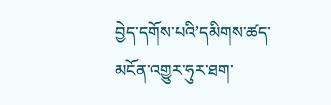བྱེད་དགོས་པའི’དམིགས་ཚད་མངོན་འགྱུར་ཧུར་ཐག་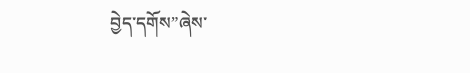བྱེད་དགོས”ཞེས་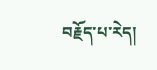བརྗོད་པ་རེད།